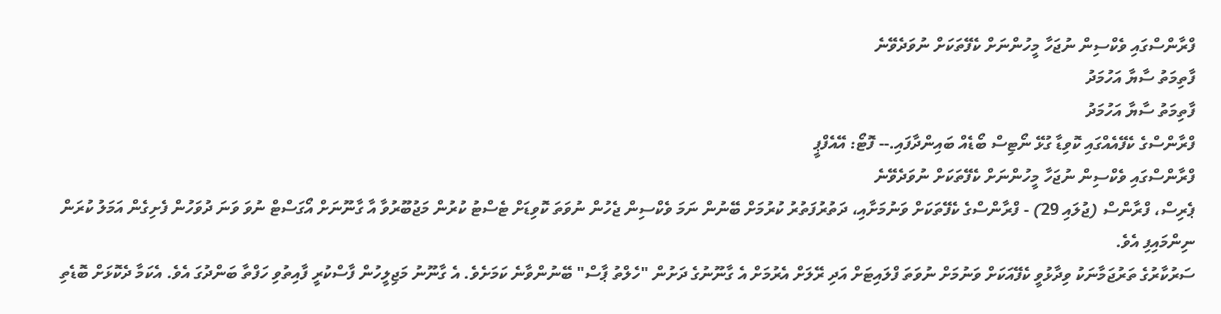ފްރާންސްގައި ވެކްސިން ނުޖަހާ މީހުންނަށް ކެފޭތަކަށް ނުވަދެވޭނެ
ފާތިމަތު ސާޔާ އަހުމަދު
ފާތިމަތު ސާޔާ އަހުމަދު
ފްރާންސްގެ ކެފޭއެއްގައި ކޮވިޑާ ގުޅޭ ނޯޓިސް ބޯޑެއް ބައިންދާފައި.-- ފޮޓޯ: އޭއެފްޕީ
ފްރާންސްގައި ވެކްސިން ނުޖަހާ މީހުންނަށް ކެފޭތަކަށް ނުވަދެވޭނެ
ޕެރިސް، ފްރާންސް (ޖުލައި 29) - ފްރާންސްގެ ކެފޭތަކަށް ވަނުމަށާއި، ދަތުރުފަތުރު ކުރުމަށް ބޭނުން ނަމަ ވެކްސިން ޖެހުން ނުވަތަ ކޮވިޑަށް ޓެސްޓު ކުރުން މަޖުބޫރުވާ އާ ގާނޫނަށް އޯގަސްޓް ނުވަ ވަނަ ދުވަހުން ފެށިގެން އަމަލު ކުރަން ނިންމައިފި އެވެ.
ސަރުކާރުގެ ތަރުޖަމާނަކު ވިދާޅުވީ ކެފޭއަކަށް ވަނުމަށް ނުވަތަ ފްލައިޓަށް އަދި ރޭލަށް އެރުމަށް އެ ގާނޫނުގެ ދަށުން "ހެލްތު ޕާސް" ބޭނުންވާނެ ކަމަށެވެ. އެ ގާނޫނު މަޖިލީހުން ފާސްކުރީ ފާއިތުވި ހަފްތާ ބަންދުގަ އެވެ. އެކަމާ ދެކޮޅަށް ބޮޑެތި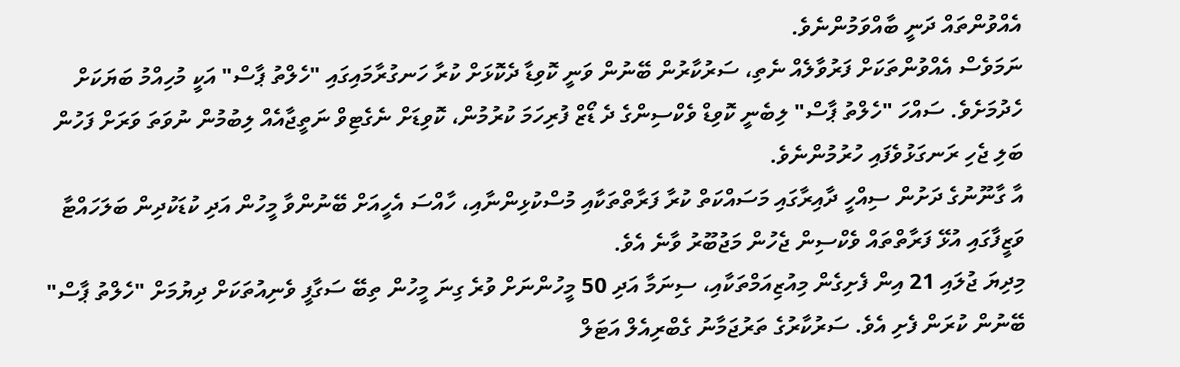އެއްވުންތައް ދަނީ ބާއްވަމުންނެވެ.
ނަމަވެސް އެއްވުންތަކަށް ފަރުވާލެއް ނެތި، ސަރުކާރުން ބޭނުން ވަނީ ކޮވިޑާ ދެކޮޅަށް ކުރާ ހަނގުރާމައިގައި "ހެލްތު ޕާސް" އަކީ މުހިއްމު ބަޔަކަށް ހެދުމަށެވެ. ސައްހަ "ހެލްތު ޕާސް" ލިބެނީ ކޮވިޑް ވެކްސިންގެ ދެ ޑޯޒް ފުރިހަމަ ކުރުމުން، ކޮވިޑަށް ނެގެޓިވް ނަތީޖާއެއް ލިބުމުން ނުވަތަ ވަރަށް ފަހުން ބަލި ޖެހި ރަނގަޅުވެފައި ހުރުމުންނެވެ.
އާ ގާނޫނުގެ ދަށުން ސިއްހީ ދާއިރާގައި މަސައްކަތް ކުރާ ފަރާތްތަކާއި މުސްކުޅިންނާއި، ހާއްސަ އެހީއަށް ބޭނުންވާ މީހުން އަދި ކުޑަކުދިން ބަލަހައްޓާ ވަޒީފާގައި އުޅޭ ފަރާތްތައް ވެކްސިން ޖެހުން މަޖުބޫރު ވާނެ އެވެ.
މިދިޔަ ޖުލައި 21 އިން ފެށިގެން މިއުޒިއަމްތަކާއި، ސިނަމާ އަދި 50 މީހުންނަށް ވުރެ ގިނަ މީހުން ތިބޭ ސަގާފީ ވެނިއުތަކަށް ދިޔުމަށް "ހެލްތު ޕާސް" ބޭނުން ކުރަން ފެށި އެވެ. ސަރުކާރުގެ ތަރުޖަމާނު ގެބްރިއެލް އަޓަލް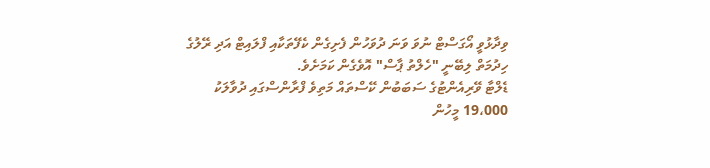ވިދާޅުވީ އޯގަސްޓް ނުވަ ވަނަ ދުވަހުން ފެށިގެން ކެފޭތަކާއި ފްލައިޓް އަދި ރޭލުގެ ހިދުމަތް ލިބޭނީ "ހެލްތު ޕާސް" އޮވެގެން ކަމަށެވެ.
ޑެލްޓާ ވޭރިއެންޓުގެ ސަބަބުން ކޭސްތައް މަތިވެ ފްރާންސްގައި ދުވާލަކު 19،000 މީހުން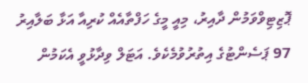ޕޮޒިޓިވްވަމުން ދާއިރު، މިއީ މީގެ ހަފްތާއެއް ކުރިއާ އަޅާ ބަލާއިރު 97 ޕަސެންޓުގެ އިތުރުވުމެކެވެ. އަޓަލް ވިދާޅުވީ އެކަމުން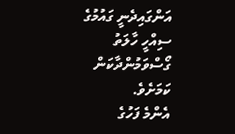އަންގައިދެނީ ގައުމުގެ ސިއްހީ ހާލަތު ގޯސްވަމުންދާކަން ކަމަށެވެ.
އެންމެ ފަހުގެ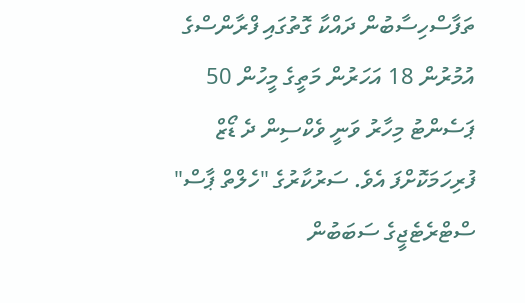ތަފާސްހިސާބުން ދައްކާ ގޮތުގައި ފްރާންސްގެ އުމުރުން 18 އަހަރުން މަތީގެ މީހުން 50 ޕަސެންޓު މިހާރު ވަނީ ވެކްސިން ދެ ޑޯޒް ފުރިހަމަކޮށްފަ އެވެ. ސަރުކާރުގެ "ހެލްތް ޕާސް" ސްޓްރެޓެޖީގެ ސަބަބުން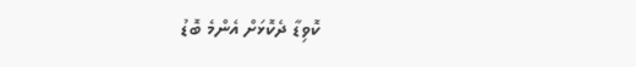ކޮވިޑާ ދެކޮޅަށް އެންމެ ބޮޑު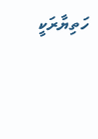ހަތިޔާރަކީ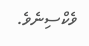ވެކްސިނެވެ.